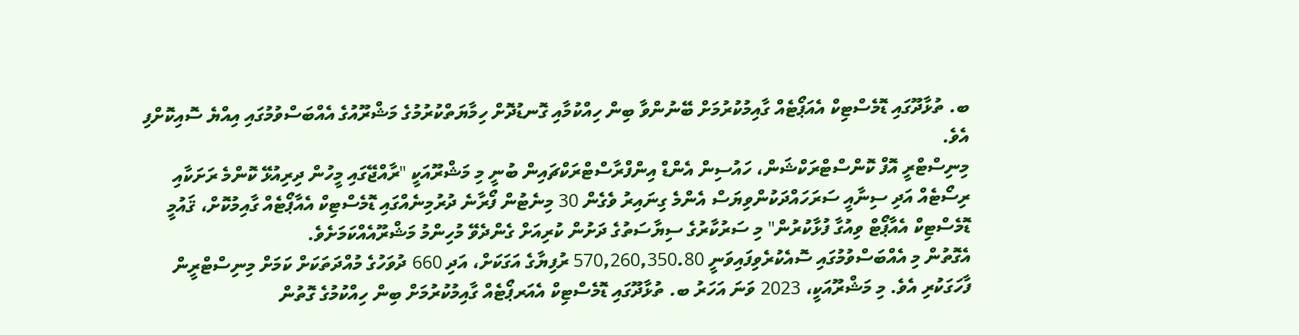ބ. ތުޅާދޫގައި ޑޮމެސްޓިކް އެއަޕޯޓެއް ގާއިމުކުރުމަށް ބޭނުންވާ ބިން ހިއްކުމާއި ގޮނޑުދޮށް ހިމާޔަތްކުރުމުގެ މަޝްރޫއުގެ އެއްބަސްވުމުގައި އިއްޔެ ސޮއިކޮށްފި އެވެ.
މިނިސްޓްރީ އޮފް ކޮންސްޓްރަކްޝަން، ހައުސިން އެންޑް އިންފްރާސްޓްރަކްޗައިން ބުނީ މި މަޝްރޫއަކީ "ރާއްޖޭގައި މީހުން ދިރިއުޅޭ ކޮންމެ ރަށަކާއި ރިސޯޓެއް އަދި ސިނާއީ ސަރަހައްދަކުންވިޔަސް އެންމެ ގިނައިރު ވެގެން 30 މިނެޓުން ފޯރާނެ ދުރުމިނެއްގައި ޑޮމެސްޓިކް އެއާޕޯޓެއް ގާއިމުކޮށް، ޤައުމީ ޑޮމެސްޓިކް އެއާޕޯޓް ވިއުގާ ފުޅާކުރުން" މި ސަރުކާރުގެ ސިޔާސަތުގެ ދަށުން ކުރިއަށް ގެންދެވޭ މުހިންމު މަޝްރޫއެއްކަމަށެވެ.
އެގޮތުން މި އެއްބަސްވުމުގައި ސޮއެކުރެވިފައިވަނީ 570,260,350.80 ރުފިޔާގެ އަގަކަށް، އަދި 660 ދުވަހުގެ މުއްދަތަކަށް ކަމަށް މިނިސްޓްރީން ފާހަގަކުރި އެވެ. މި މަޝްރޫއަކީ، 2023 ވަނަ އަހަރު ބ. ތުޅާދޫގައި ޑޮމެސްޓިކް އެއަރޕޯޓެއް ގާއިމުކުރުމަށް ބިން ހިއްކުމުގެ ގޮތުން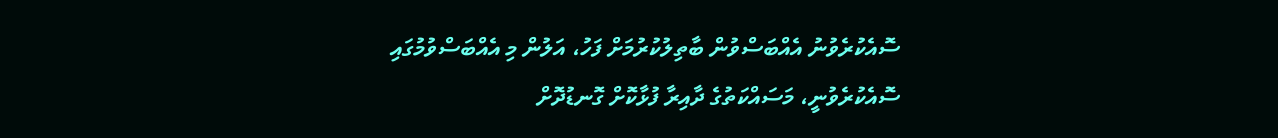ސޮއެކުރެވުނު އެއްބަސްވުން ބާތިލުކުރުމަށް ފަހު، އަލުން މި އެއްބަސްވުމުގައި ސޮއެކުރެވުނީ، މަސައްކަތުގެ ދާއިރާ ފުޅާކޮށް ގޮނޑުދޮށް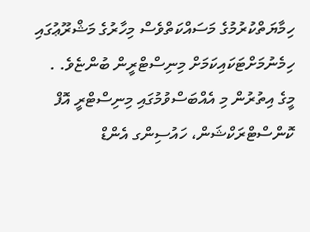ހިމާޔަތްކުރުމުގެ މަސައްކަތްވެސް މިހާރުގެ މަޝްރޫޢުގައި ހިމެނުމަށްޓަކައިކަމަށް މިނިސްޓްރީން ބުންޏެވެ. .
މީގެ އިތުރުން މި އެއްބަސްވުމުގައި މިނިސްޓްރީ އޮފް ކޮންސްޓްރަކްޝަން، ހައުސިންގ އެންޑް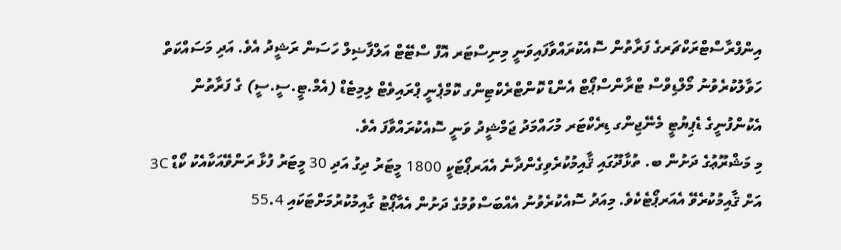އިންފްރާސްޓްރަކްޗަރގެ ފަރާތުން ސޮއެކުރައްވާފައިވަނީ މިނިސްޓަރ އޮފް ސްޓޭޓް އަލްފާޟިލް ހަސަން ރަޝީދު އެވެ. އަދި މަސައްކަތް ހަވާލުކުރެވުނު މޯލްޑިވްސް ޓްރާންސްޕޯޓް އެންޑް ކޮންޓްރެކްޓިންގ ކޮމްޕެނީ ޕްރައިވެޓް ލިމިޓެޑް (އެމް.ޓީ.ސީ.ސީ) ގެ ފަރާތުން އެކުންފުނީގެ ޑެޕިޔުޓީ މެނޭޖިންގ ޑިރެކްޓަރ މުހައްމަދު ޖަމްޝީދު ވަނީ ސޮއެކުރައްވާފަ އެވެ.
މި މަޝްރޫޢުގެ ދަށުން ބ. ތުޅާދޫގައި ޤާއިމުކުރެވިގެންދާނެ އެއަރޕޯޓަކީ 1800 މީޓަރު ދިގު އަދި 30 މީޓަރު ފުޅާ ރަންވޭއަކާއެކު ކޯޑް 3C އަށް ޤާއިމުކުރެވޭ އެއަރޕޯޓެކެވެ. މިއަދު ސޮއެކުރެވުނު އެއްބަސްވުމުގެ ދަށުން އެއާޕޯޓު ގާއިމުކުރުމަށްޓަކައި 55.4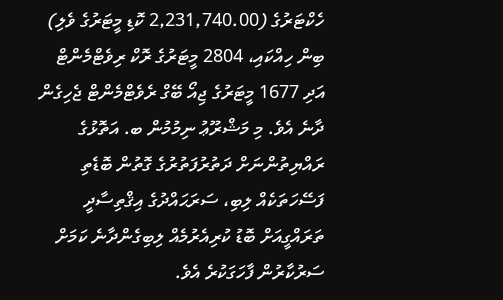ހެކްޓަރުގެ (2,231,740.00 ކޮޑި މީޓަރުގެ ވެލި) ބިން ހިއްކައި، 2804 މީޓަރުގެ ރޮކް ރިވެޓްމެންޓް އަދި 1677 މީޓަރުގެ ޖިއޯ ބޭގް ރެވެޓްމެންޓް ޖެހިގެން ދާނެ އެވެ. މި މަޝްރޫޢު ނިމުމުން ބ. އަތޮޅުގެ ރައްޔިތުންނަށް ދަތުރުފަތުރުގެ ގޮތުން ބޮޑެތި ފަސޭހަތަކެއް ލިބި، ސަރަޙައްދުގެ އިޤްތިސާދީ ތަރައްގީއަށް ބޮޑު ކުރިއެރުމެއް ލިބިގެންދާނެ ކަމަށް ސަރުކާރުން ފާހަގަކުރެ އެވެ.